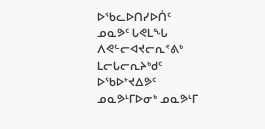ᐅᖃᓚᐅᑎᓯᐅᑏᑦ
ᓄᓇᕗᑦ ᒐᕙᒪᖓ ᐱᕙᓪᓕᐊᔪᓕᕆᕝᕕᒃ
ᒪᓕᒐᓕᕆᔨᒃᑯᑦ ᐅᖃᐅᔾᔪᐃᕗᑦ ᓄᓇᕗᒻᒥᐅᓂᒃ ᓄᓇᕗᒻᒥ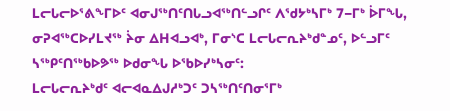ᒪᓕᒐᓕᐅᕐᕕᖕᒥᐅᑦ ᐊᓂᒍᖅᑎᑦᑎᒐᓗᐊᖅᑎᓪᓗᒋᑦ ᐱᖁᔭᒃᓴᒥᒃ 7−ᒥᒃ ᐆᒥᖓ,
ᓂᕈᐊᖅᑕᐅᓯᒪᔪᖅ ᔩᓂ ᐃHᐊᓗᐊᒃ, ᒥᓂᔅᑕ ᒪᓕᒐᓕᕆᔨᒃᑯᓐᓄᑦ, ᐅᓪᓗᒥᑦ ᓴᖅᑭᑦᑎᖅᑲᐅᕗᖅ ᐅᑯᓂᖓ ᐅᖃᐅᓯᒃᓴᓂᑦ:
ᒪᓕᒐᓕᕆᔨᒃᑯᑦ ᐊᓕᐊᓇᐃᒍᓱᒃᑐᑦ ᑐᓴᖅᑎᑦᑎᓂᕐᒥᒃ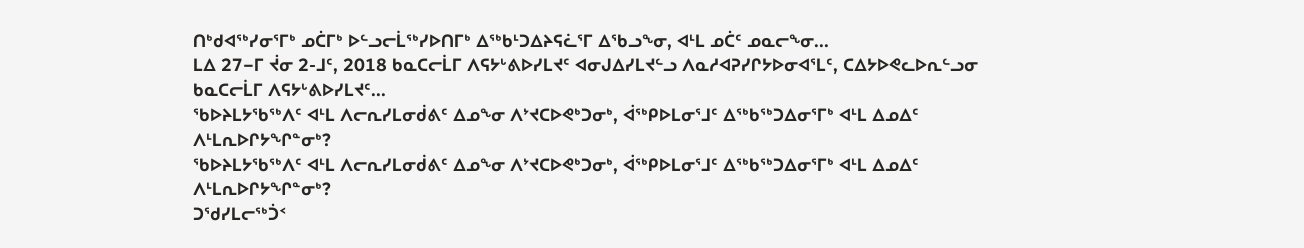ᑎᒃᑯᐊᖅᓯᓂᕐᒥᒃ ᓄᑖᒥᒃ ᐅᓪᓗᓕᒫᖅᓯᐅᑎᒥᒃ ᐃᖅᑲᒻᑐᐃᔨᕋᓛᕐᒥ ᐃᖃᓗᖕᓂ, ᐊᒻᒪ ᓄᑖᑦ ᓄᓇᓕᖕᓂ...
ᒪᐃ 27−ᒥ ᔫᓂ 2-ᒧᑦ, 2018 ᑲᓇᑕᓕᒫᒥ ᐱᕋᔭᒡᕕᐅᓯᒪᔪᑦ ᐊᓂᒍᐃᓯᒪᔪᓪᓗ ᐱᓇᓱᐊᕈᓯᒋᔭᐅᓂᐊᕐᒪᑦ, ᑕᐃᔭᐅᕙᓚᐅᕆᓪᓗᓂ ᑲᓇᑕᓕᒫᒥ ᐱᕋᔭᒡᕕᐅᓯᒪᔪᑦ...
ᖃᐅᔨᒪᔭᖃᖅᐱᑦ ᐊᒻᒪ ᐱᓕᕆᓯᒪᓂᑰᕕᑦ ᐃᓄᖕᓂ ᐱᔾᔪᑕᐅᕙᒃᑐᓂᒃ, ᐋᖅᑭᐅᒪᓂᕐᒧᑦ ᐃᖅᑲᖅᑐᐃᓂᕐᒥᒃ ᐊᒻᒪ ᐃᓄᐃᑦ ᐱᒻᒪᕆᐅᒋᔭᖏᓐᓂᒃ?
ᖃᐅᔨᒪᔭᖃᖅᐱᑦ ᐊᒻᒪ ᐱᓕᕆᓯᒪᓂᑰᕕᑦ ᐃᓄᖕᓂ ᐱᔾᔪᑕᐅᕙᒃᑐᓂᒃ, ᐋᖅᑭᐅᒪᓂᕐᒧᑦ ᐃᖅᑲᖅᑐᐃᓂᕐᒥᒃ ᐊᒻᒪ ᐃᓄᐃᑦ ᐱᒻᒪᕆᐅᒋᔭᖏᓐᓂᒃ?
ᑐᖁᓯᒪᓕᖅᑑᑉ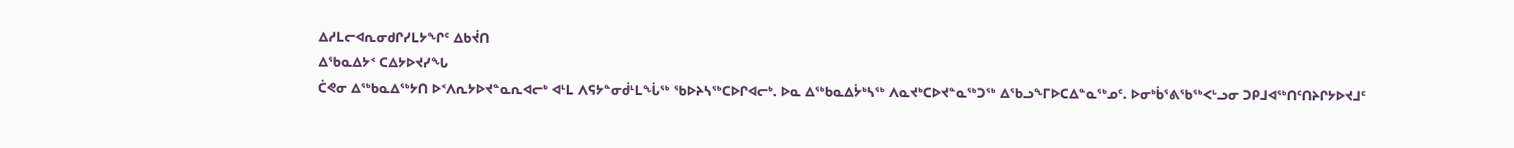ᐃᓱᒪᓕᐊᕆᓂᑯᒋᓯᒪᔭᖏᑦ ᐃᑲᔫᑎ
ᐃᖃᓇᐃᔭᑉ ᑕᐃᔭᐅᔪᓯᖓ
ᑖᕙᓂ ᐃᖅᑲᓇᐃᖅᔭᑎ ᐅᑉᐱᕆᔭᐅᔪᓐᓇᕆᐊᓕᒃ ᐊᒻᒪ ᐱᕋᔭᓐᓂᑰᒻᒪᖔᖅ ᖃᐅᔨᓴᖅᑕᐅᒋᐊᓕᒃ. ᐅᓇ ᐃᖅᑲᓇᐃᔮᒃᓴᖅ ᐱᓇᔪᒃᑕᐅᔪᓐᓇᖅᑐᖅ ᐃᕐᑲᓗᖕᒥᐅᑕᐃᓐᓇᕐᒃᓄᑦ. ᐅᓂᒃᑳᕐᕕᖃᖅᐸᒡᓗᓂ ᑐᑭᒧᐊᖅᑎᑦᑎᔨᒋᔭᐅᔪᒧᑦ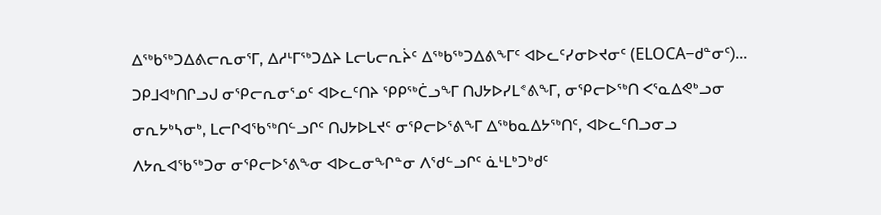ᐃᖅᑲᖅᑐᐃᕕᓕᕆᓂᕐᒥ, ᐃᓱᒻᒥᖅᑐᐃᔨ ᒪᓕᒐᓕᕆᔩᑦ ᐃᖅᑲᖅᑐᐃᕕᖕᒥᑦ ᐊᐅᓚᑦᓯᓂᐅᔪᓂᑦ (ELOCA−ᑯᓐᓂᑦ)...
ᑐᑭᒧᐊᒃᑎᒋᓗᒍ ᓂᕿᓕᕆᓂᕐᓄᑦ ᐊᐅᓚᑦᑎᔨ ᕿᑭᖅᑖᓗᖕᒥ ᑎᒍᔭᐅᓯᒪᕝᕕᖕᒥ, ᓂᕿᓕᐅᖅᑎ ᐸᕐᓇᐃᕙᒃᓗᓂ ᓂᕆᔭᒃᓴᓂᒃ, ᒪᓕᒋᐊᖃᖅᑎᓪᓗᒋᑦ ᑎᒍᔭᐅᒪᔪᑦ ᓂᕿᓕᐅᕐᕕᖕᒥ ᐃᖅᑲᓇᐃᔭᖅᑎᑦ, ᐊᐅᓚᑦᑎᓗᓂᓗ ᐱᔭᕆᐊᖃᖅᑐᓂ ᓂᕿᓕᐅᕐᕕᖕᓂ ᐊᐅᓚᓂᖏᓐᓂ ᐱᖁᓪᓗᒋᑦ ᓈᒻᒪᒃᑐᒃᑯᑦ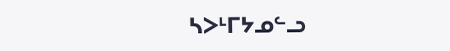ᓴᐳᒻᒥᔭᓄᓪᓗ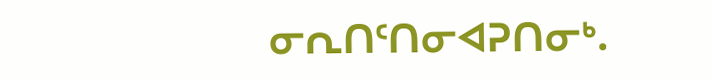ᓂᕆᑎᑦᑎᓂᐊᕈᑎᓂᒃ.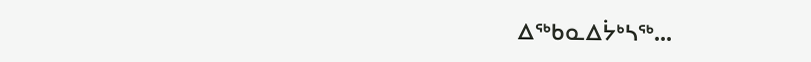ᐃᖅᑲᓇᐃᔮᒃᓴᖅ...